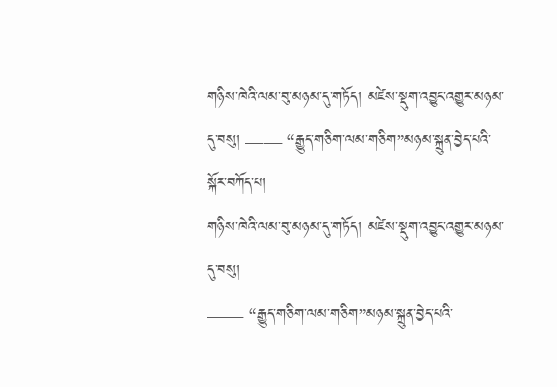གཉིས་ཁེའི་ལམ་བུ་མཉམ་དུ་གཏོད། མཛེས་སྡུག་འབྱུང་འགྱུར་མཉམ་དུ་བསུ། —— “རྒྱུད་གཅིག་ལམ་གཅིག”མཉམ་སྐྲུན་བྱེད་པའི་སྐོར་བཀོད་པ།
གཉིས་ཁེའི་ལམ་བུ་མཉམ་དུ་གཏོད། མཛེས་སྡུག་འབྱུང་འགྱུར་མཉམ་དུ་བསུ།
—— “རྒྱུད་གཅིག་ལམ་གཅིག”མཉམ་སྐྲུན་བྱེད་པའི་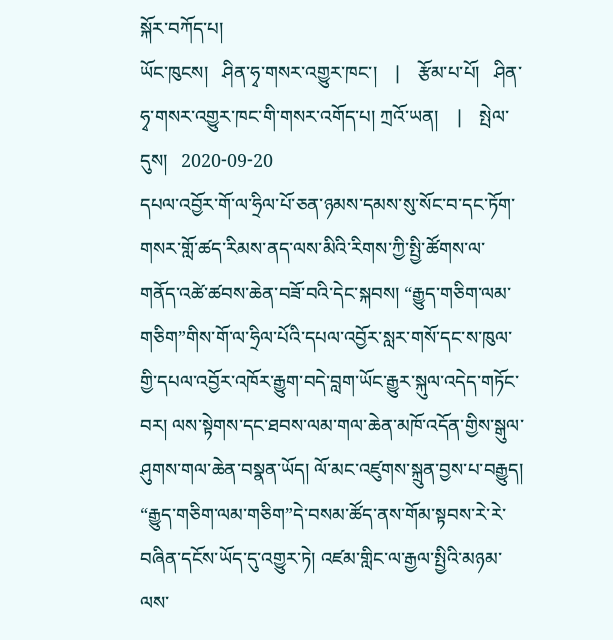སྐོར་བཀོད་པ།
ཡོང་ཁུངས།   ཤིན་ཧྭ་གསར་འགྱུར་ཁང་།    |    རྩོམ་པ་པོ།   ཤིན་ཧྭ་གསར་འགྱུར་ཁང་གི་གསར་འགོད་པ། ཀྲའོ་ཡན།    |    སྤེལ་དུས།   2020-09-20
དཔལ་འབྱོར་གོ་ལ་ཧྲིལ་པོ་ཅན་ཉམས་དམས་སུ་སོང་བ་དང་ཏོག་གསར་གློ་ཚད་རིམས་ནད་ལས་མིའི་རིགས་ཀྱི་སྤྱི་ཚོགས་ལ་གནོད་འཚེ་ཚབས་ཆེན་བཟོ་བའི་དེང་སྐབས། “རྒྱུད་གཅིག་ལམ་གཅིག”གིས་གོ་ལ་ཧྲིལ་པོའི་དཔལ་འབྱོར་སླར་གསོ་དང་ས་ཁུལ་གྱི་དཔལ་འབྱོར་འཁོར་རྒྱུག་བདེ་བླག་ཡོང་རྒྱུར་སྐུལ་འདེད་གཏོང་བར། ལས་སྟེགས་དང་ཐབས་ལམ་གལ་ཆེན་མཁོ་འདོན་གྱིས་སྒུལ་ཤུགས་གལ་ཆེན་བསྣན་ཡོད། ལོ་མང་འཛུགས་སྐྲུན་བྱས་པ་བརྒྱུད། “རྒྱུད་གཅིག་ལམ་གཅིག”དེ་བསམ་ཚོད་ནས་གོམ་སྟབས་རེ་རེ་བཞིན་དངོས་ཡོད་དུ་འགྱུར་ཏེ། འཛམ་གླིང་ལ་རྒྱལ་སྤྱིའི་མཉམ་ལས་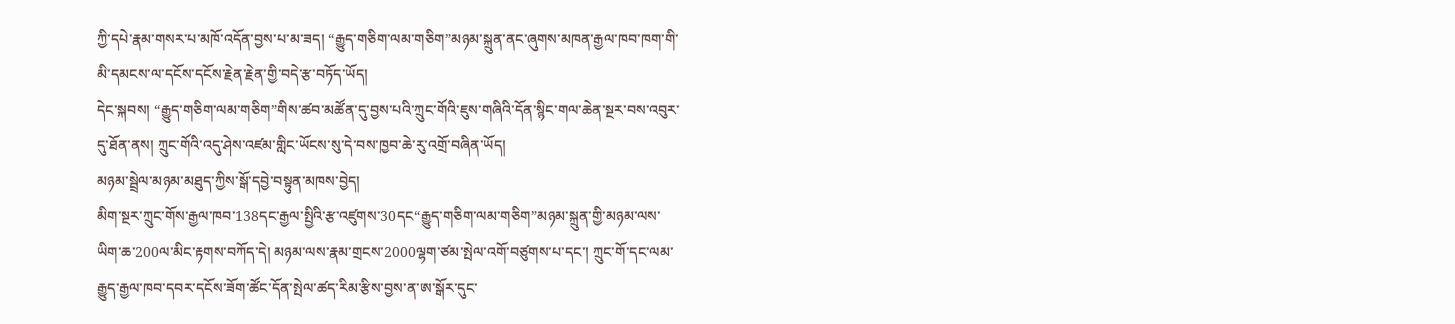ཀྱི་དཔེ་རྣམ་གསར་པ་མཁོ་འདོན་བྱས་པ་མ་ཟད། “རྒྱུད་གཅིག་ལམ་གཅིག”མཉམ་སྐྲུན་ནང་ཞུགས་མཁན་རྒྱལ་ཁབ་ཁག་གི་མི་དམངས་ལ་དངོས་དངོས་རྗེན་རྗེན་གྱི་བདེ་རྩ་བཏོད་ཡོད།
དེང་སྐབས། “རྒྱུད་གཅིག་ལམ་གཅིག”གིས་ཚབ་མཚོན་དུ་བྱས་པའི་ཀྲུང་གོའི་ཇུས་གཞིའི་དོན་སྙིང་གལ་ཆེན་སྔར་བས་འབུར་དུ་ཐོན་ནས། ཀྲུང་གོའི་འདུ་ཤེས་འཛམ་གླིང་ཡོངས་སུ་དེ་བས་ཁྱབ་ཆེ་རུ་འགྲོ་བཞིན་ཡོད།
མཉམ་སྦྲེལ་མཉམ་མཐུད་ཀྱིས་སྒོ་དབྱེ་བསྟུན་མཁས་བྱེད།
མིག་སྔར་ཀྲུང་གོས་རྒྱལ་ཁབ་138དང་རྒྱལ་སྤྱིའི་རྩ་འཛུགས་30དང“རྒྱུད་གཅིག་ལམ་གཅིག”མཉམ་སྐྲུན་གྱི་མཉམ་ལས་ཡིག་ཆ་200ལ་མིང་རྟགས་བཀོད་དེ། མཉམ་ལས་རྣམ་གྲངས་2000ལྷག་ཙམ་སྤེལ་འགོ་བཙུགས་པ་དང་། ཀྲུང་གོ་དང་ལམ་རྒྱུད་རྒྱལ་ཁབ་དབར་དངོས་ཟོག་ཚོང་དོན་སྤེལ་ཚད་རིམ་རྩིས་བྱས་ན་ཨ་སྒོར་དུང་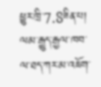ཕྱུར་ཁྲི་7.8ཟིན་པ། ལམ་རྒྱུད་རྒྱལ་ཁབ་ལ་ཐད་ཀར་མ་འཇོག་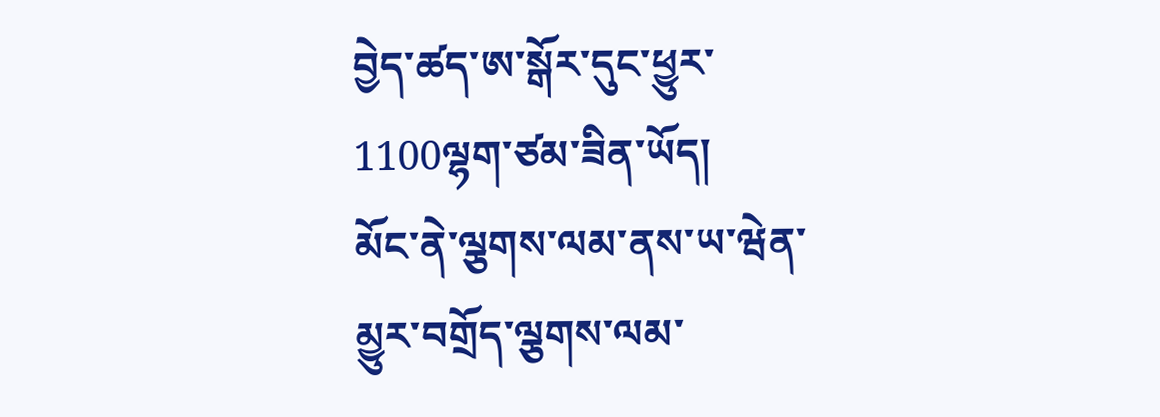བྱེད་ཚད་ཨ་སྒོར་དུང་ཕྱུར་1100ལྷག་ཙམ་ཟིན་ཡོད།
མོང་ནེ་ལྕགས་ལམ་ནས་ཡ་ཝེན་མྱུར་བགྲོད་ལྕགས་ལམ་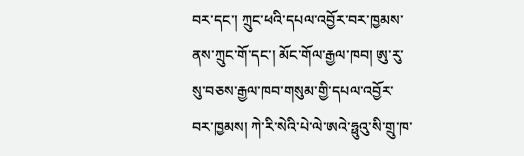བར་དང་། ཀྲུང་ཕའི་དཔལ་འབྱོར་བར་ཁྱམས་ནས་ཀྲུང་གོ་དང་། མོང་གོལ་རྒྱལ་ཁབ། ཨུ་རུ་སུ་བཅས་རྒྱལ་ཁབ་གསུམ་གྱི་དཔལ་འབྱོར་བར་ཁྱམས། ཀེ་རི་སེའི་པེ་ལེ་ཨའེ་ཧྥུའུ་སི་གྲུ་ཁ་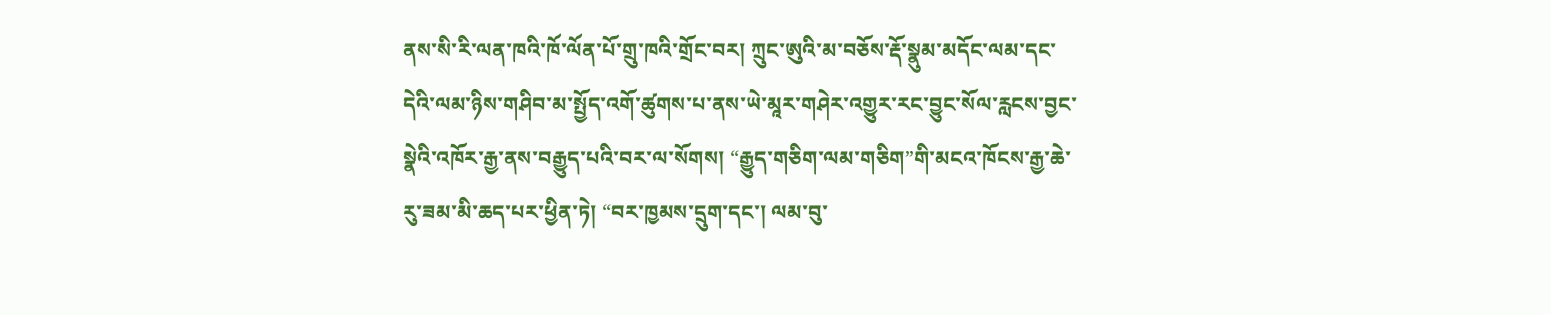ནས་སི་རི་ལན་ཁའི་ཁོ་ལོན་པོ་གྲུ་ཁའི་གྲོང་བར། ཀྲུང་ཨུའི་མ་བཅོས་རྡོ་སྣུམ་མདོང་ལམ་དང་དེའི་ལམ་ཉིས་གཤིབ་མ་སྤྱོད་འགོ་ཚུགས་པ་ནས་ཡེ་མཱར་གཤེར་འགྱུར་རང་བྱུང་སོལ་རླངས་བྱང་སྣེའི་འཁོར་རྒྱ་ནས་བརྒྱུད་པའི་བར་ལ་སོགས། “རྒྱུད་གཅིག་ལམ་གཅིག”གི་མངའ་ཁོངས་རྒྱ་ཆེ་རུ་ཟམ་མི་ཆད་པར་ཕྱིན་ཏེ། “བར་ཁྱམས་དྲུག་དང་། ལམ་བུ་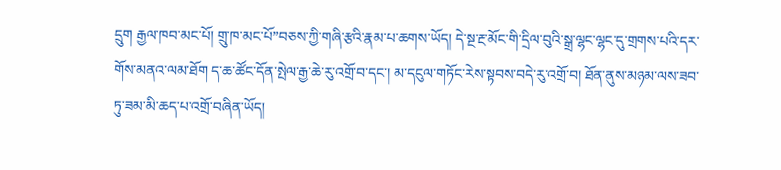དྲུག རྒྱལ་ཁབ་མང་པོ། གྲུ་ཁ་མང་པོ”བཅས་ཀྱི་གཞི་རྩའི་རྣམ་པ་ཆགས་ཡོད། དེ་སྔ་རྔ་མོང་གི་དྲིལ་བུའི་སྒྲ་ལྷང་ལྷང་དུ་གྲགས་པའི་དར་གོས་མནའ་ལམ་ཐོག ད་ཆ་ཚོང་དོན་སྤེལ་རྒྱ་ཆེ་རུ་འགྲོ་བ་དང་། མ་དངུལ་གཏོང་རེས་སྟབས་བདེ་རུ་འགྲོ་བ། ཐོན་ནུས་མཉམ་ལས་ཟབ་ཏུ་ཟམ་མི་ཆད་པ་འགྲོ་བཞིན་ཡོད།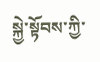སྐྱེ་སྟོབས་ཀྱི་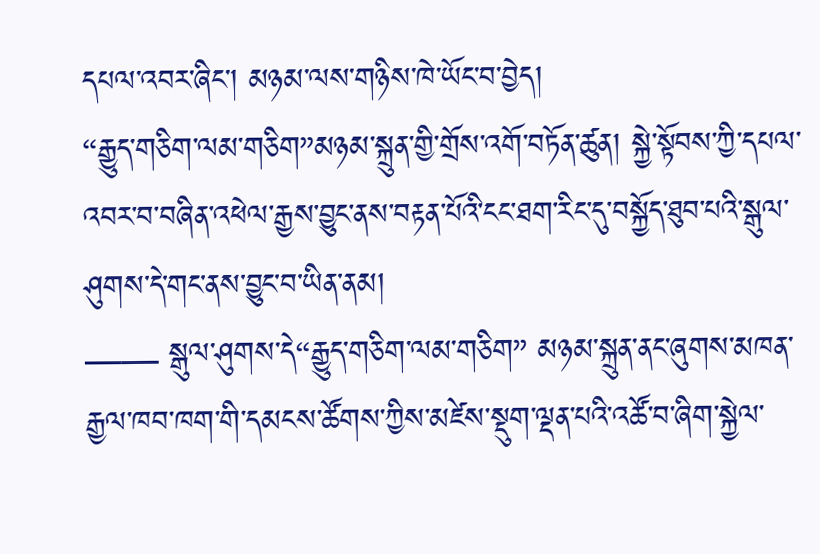དཔལ་འབར་ཞིང་། མཉམ་ལས་གཉིས་ཁེ་ཡོང་བ་བྱེད།
“རྒྱུད་གཅིག་ལམ་གཅིག”མཉམ་སྐྲུན་གྱི་གྲོས་འགོ་བཏོན་ཚུན། སྐྱེ་སྟོབས་ཀྱི་དཔལ་འབར་བ་བཞིན་འཕེལ་རྒྱས་བྱུང་ནས་བརྟན་པོའི་ངང་ཐག་རིང་དུ་བསྐྱོད་ཐུབ་པའི་སྒུལ་ཤུགས་དེ་གང་ནས་བྱུང་བ་ཡིན་ནམ།
—— སྒུལ་ཤུགས་དེ“རྒྱུད་གཅིག་ལམ་གཅིག” མཉམ་སྐྲུན་ནང་ཞུགས་མཁན་རྒྱལ་ཁབ་ཁག་གི་དམངས་ཚོགས་ཀྱིས་མཛེས་སྡུག་ལྡན་པའི་འཚོ་བ་ཞིག་སྐྱེལ་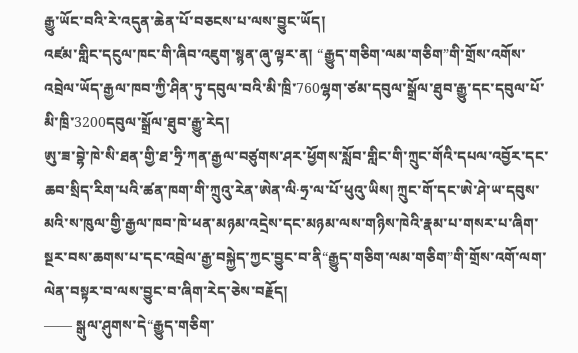རྒྱུ་ཡོང་བའི་རེ་འདུན་ཆེན་པོ་བཅངས་པ་ལས་བྱུང་ཡོད།
འཛམ་གླིང་དངུལ་ཁང་གི་ཞིབ་འཇུག་སྙན་ཞུ་ལྟར་ན། “རྒྱུད་གཅིག་ལམ་གཅིག”གི་གྲོས་འགོས་འབྲེལ་ཡོད་རྒྱལ་ཁབ་ཀྱི་ཤིན་ཏུ་དབུལ་བའི་མི་ཁྲི་760ལྷག་ཙམ་དབུལ་སྒྲོལ་ཐུབ་རྒྱུ་དང་དབུལ་པོ་མི་ཁྲི་3200དབུལ་སྒྲོལ་ཐུབ་རྒྱུ་རེད།
ཨུ་ཟ་བྷེ་ཁེ་སི་ཐན་གྱི་ཐ་ཧྲི་ཀན་རྒྱལ་བཙུགས་ཤར་ཕྱོགས་སློབ་གླིང་གི་ཀྲུང་གོའི་དཔལ་འབྱོར་དང་ཆབ་སྲིད་རིག་པའི་ཚན་ཁག་གི་ཀྲུའུ་རེན་ཨེན་ལི·ཧྲ་ལ་པོ་ཕུའུ་ཡིས། ཀྲུང་གོ་དང་ཨེ་ཤེ་ཡ་དབུས་མའི་ས་ཁུལ་གྱི་རྒྱལ་ཁབ་ཁེ་ཕན་མཉམ་འདྲེས་དང་མཉམ་ལས་གཉིས་ཁེའི་རྣམ་པ་གསར་པ་ཞིག་སྔར་བས་ཆགས་པ་དང་འབྲེལ་རྒྱ་བསྐྱེད་ཀྱང་བྱུང་བ་ནི“རྒྱུད་གཅིག་ལམ་གཅིག”གི་གྲོས་འགོ་ལག་ལེན་བསྟར་བ་ལས་བྱུང་བ་ཞིག་རེད་ཅེས་བརྗོད།
—— སྒུལ་ཤུགས་དེ“རྒྱུད་གཅིག་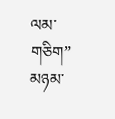ལམ་གཅིག” མཉམ་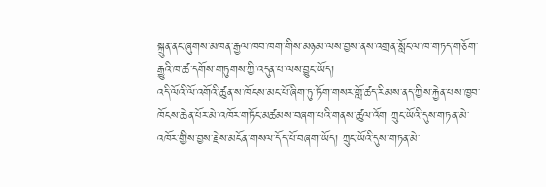སྐྲུན་ནང་ཞུགས་མཁན་རྒྱལ་ཁབ་ཁག་གིས་མཉམ་ལས་བྱས་ནས་འགྲན་སློང་ལ་ཁ་གཏད་གཅོག་རྒྱུའི་ཁ་ཚ་དགོས་གཏུགས་ཀྱི་འདུན་པ་ལས་བྱུང་ཡོད།
འདི་ལོའི་ལོ་འགོའི་ཚུན་ས་ཁོངས་མང་པོ་ཞིག་ཏུ་ཏོག་གསར་གློ་ཚད་རིམས་ནད་ཀྱིས་རྐྱེན་པས་ཁྱབ་ཁོངས་ཆེན་པོར་མེ་འཁོར་གཏོང་མཚམས་བཞག་པའི་གནས་ཚུལ་འོག ཀྲུང་ཡོའི་དུས་གཏན་མེ་འཁོར་གྱིས་བྱས་རྗེས་མངོན་གསལ་དོད་པོ་བཞག་ཡོད། ཀྲུང་ཡོའི་དུས་གཏན་མེ་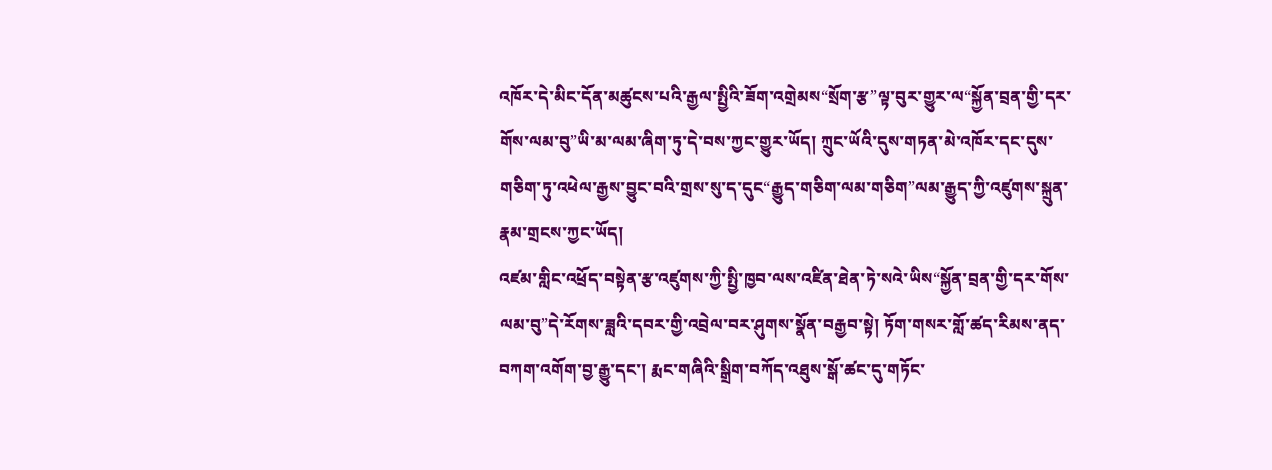འཁོར་དེ་མིང་དོན་མཚུངས་པའི་རྒྱལ་སྤྱིའི་ཟོག་འགྲེམས“སྲོག་རྩ”ལྟ་བུར་གྱུར་ལ“སྐྱོན་བྲན་གྱི་དར་གོས་ལམ་བུ”ཡི་མ་ལམ་ཞིག་ཏུ་དེ་བས་ཀྱང་གྱུར་ཡོད། ཀྲུང་ཡོའི་དུས་གཏན་མེ་འཁོར་དང་དུས་གཅིག་ཏུ་འཕེལ་རྒྱས་བྱུང་བའི་གྲས་སུ་ད་དུང“རྒྱུད་གཅིག་ལམ་གཅིག”ལམ་རྒྱུད་ཀྱི་འཛུགས་སྐྲུན་རྣམ་གྲངས་ཀྱང་ཡོད།
འཛམ་གླིང་འཕྲོད་བསྟེན་རྩ་འཛུགས་ཀྱི་སྤྱི་ཁྱབ་ལས་འཛིན་ཐེན་ཏེ་སའེ་ཡིས“སྐྱོན་བྲན་གྱི་དར་གོས་ལམ་བུ”དེ་རོགས་ཟླའི་དབར་གྱི་འབྲེལ་བར་ཤུགས་སྣོན་བརྒྱབ་སྟེ། ཏོག་གསར་གློ་ཚད་རིམས་ནད་བཀག་འགོག་བྱ་རྒྱུ་དང་། རྨང་གཞིའི་སྒྲིག་བཀོད་འཐུས་སྒོ་ཚང་དུ་གཏོང་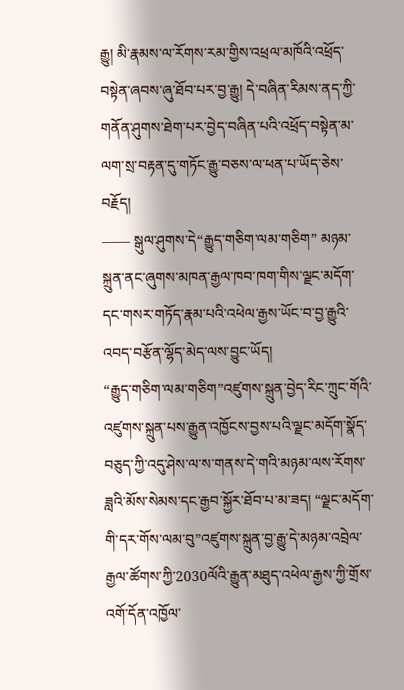རྒྱུ། མི་རྣམས་ལ་རོགས་རམ་གྱིས་འཕྲལ་མཁོའི་འཕྲོད་བསྟེན་ཞབས་ཞུ་ཐོབ་པར་བྱ་རྒྱུ། དེ་བཞིན་རིམས་ནད་ཀྱི་གནོན་ཤུགས་ཐེག་པར་བྱེད་བཞིན་པའི་འཕྲོད་བསྟེན་མ་ལག་སྲ་བརྟན་དུ་གཏོང་རྒྱུ་བཅས་ལ་ཕན་པ་ཡོད་ཅེས་བརྗོད།
—— སྒུལ་ཤུགས་དེ“རྒྱུད་གཅིག་ལམ་གཅིག” མཉམ་སྐྲུན་ནང་ཞུགས་མཁན་རྒྱལ་ཁབ་ཁག་གིས་ལྗང་མདོག་དང་གསར་གཏོད་རྣམ་པའི་འཕེལ་རྒྱས་ཡོང་བ་བྱ་རྒྱུའི་འབད་བརྩོན་ལྷོད་མེད་ལས་བྱུང་ཡོད།
“རྒྱུད་གཅིག་ལམ་གཅིག”འཛུགས་སྐྲུན་བྱེད་རིང་ཀྲུང་གོའི་འཛུགས་སྐྲུན་པས་རྒྱུན་འཁྱོངས་བྱས་པའི་ལྗང་མདོག་སྣོད་བཅུད་ཀྱི་འདུ་ཤེས་ལ་ས་གནས་དེ་གའི་མཉམ་ལས་རོགས་ཟླའི་མོས་སེམས་དང་རྒྱབ་སྐྱོར་ཐོབ་པ་མ་ཟད། “ལྗང་མདོག་གི་དར་གོས་ལམ་བུ”འཛུགས་སྐྲུན་བྱ་རྒྱུ་དེ་མཉམ་འབྲེལ་རྒྱལ་ཚོགས་ཀྱི་2030ལོའི་རྒྱུན་མཐུད་འཕེལ་རྒྱས་ཀྱི་གྲོས་འགོ་དོན་འཁྱོལ་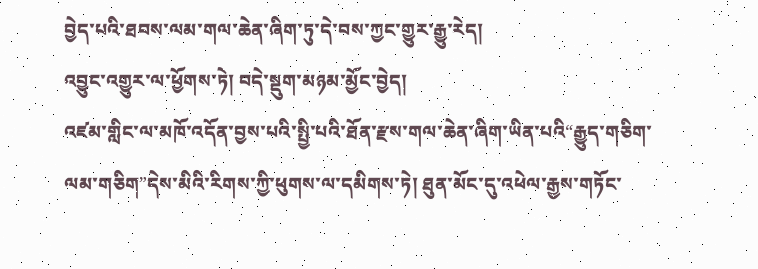བྱེད་པའི་ཐབས་ལམ་གལ་ཆེན་ཞིག་ཏུ་དེ་བས་ཀྱང་གྱུར་རྒྱུ་རེད།
འབྱུང་འགྱུར་ལ་ཕྱོགས་ཏེ། བདེ་སྡུག་མཉམ་མྱོང་བྱེད།
འཛམ་གླིང་ལ་མཁོ་འདོན་བྱས་པའི་སྤྱི་པའི་ཐོན་རྫས་གལ་ཆེན་ཞིག་ཡིན་པའི“རྒྱུད་གཅིག་ལམ་གཅིག”དེས་མིའི་རིགས་ཀྱི་ཕུགས་ལ་དམིགས་ཏེ། ཐུན་མོང་དུ་འཕེལ་རྒྱས་གཏོང་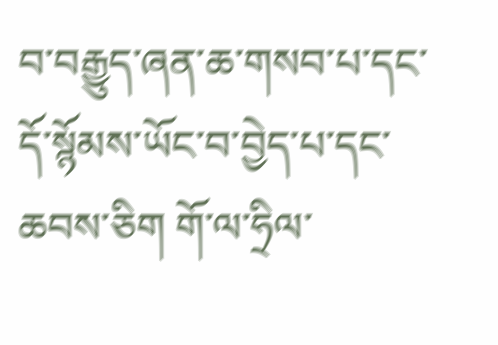བ་བརྒྱུད་ཞན་ཆ་གསབ་པ་དང་དོ་སྙོམས་ཡོང་བ་བྱེད་པ་དང་ཆབས་ཅིག གོ་ལ་ཧྲིལ་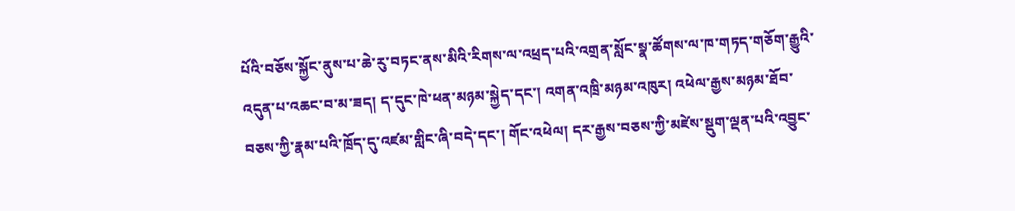པོའི་བཅོས་སྐྱོང་ནུས་པ་ཆེ་རུ་བཏང་ནས་མིའི་རིགས་ལ་འཕྲད་པའི་འགྲན་སློང་སྣ་ཚོགས་ལ་ཁ་གཏད་གཅོག་རྒྱུའི་འདུན་པ་འཆང་བ་མ་ཟད། ད་དུང་ཁེ་ཕན་མཉམ་སྐྱེད་དང་། འགན་འཁྲི་མཉམ་འཁུར། འཕེལ་རྒྱས་མཉམ་ཐོབ་བཅས་ཀྱི་རྣམ་པའི་ཁྲོད་དུ་འཛམ་གླིང་ཞི་བདེ་དང་། གོང་འཕེལ། དར་རྒྱས་བཅས་ཀྱི་མཛེས་སྡུག་ལྡན་པའི་འབྱུང་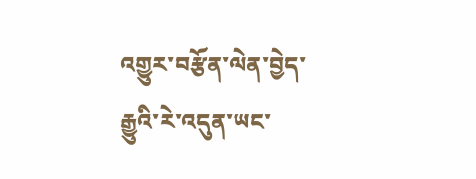འགྱུར་བརྩོན་ལེན་བྱེད་རྒྱུའི་རེ་འདུན་ཡང་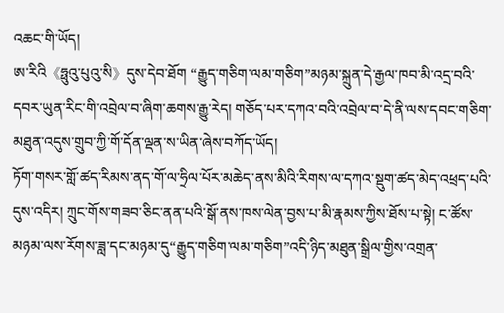འཆང་གི་ཡོད།
ཨ་རིའི《ཧྥུའུ་པུའུ་སི》དུས་དེབ་ཐོག “རྒྱུད་གཅིག་ལམ་གཅིག”མཉམ་སྐྲུན་དེ་རྒྱལ་ཁབ་མི་འདྲ་བའི་དབར་ཡུན་རིང་གི་འབྲེལ་བ་ཞིག་ཆགས་རྒྱུ་རེད། གཅོད་པར་དཀའ་བའི་འབྲེལ་བ་དེ་ནི་ལས་དབང་གཅིག་མཐུན་འདུས་གྲུབ་ཀྱི་གོ་དོན་ལྡན་ས་ཡིན་ཞེས་བཀོད་ཡོད།
ཏོག་གསར་གློ་ཚད་རིམས་ནད་གོ་ལ་ཧྲིལ་པོར་མཆེད་ནས་མིའི་རིགས་ལ་དཀའ་སྡུག་ཚད་མེད་འཕྲད་པའི་དུས་འདིར། ཀྲུང་གོས་གཟབ་ཅིང་ནན་པའི་སྒོ་ནས་ཁས་ལེན་བྱས་པ་མི་རྣམས་ཀྱིས་ཐོས་པ་སྟེ། ང་ཚོས་མཉམ་ལས་རོགས་ཟླ་དང་མཉམ་དུ“རྒྱུད་གཅིག་ལམ་གཅིག”འདི་ཉིད་མཐུན་སྒྲིལ་གྱིས་འགྲན་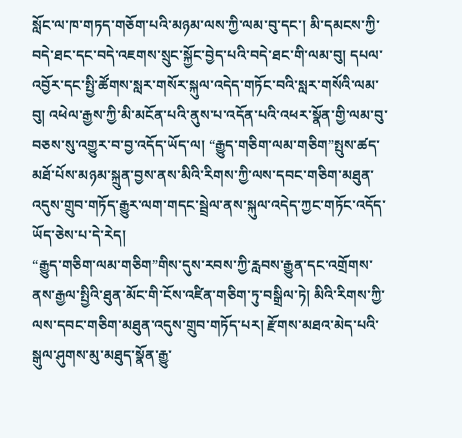སློང་ལ་ཁ་གཏད་གཅོག་པའི་མཉམ་ལས་ཀྱི་ལམ་བུ་དང་། མི་དམངས་ཀྱི་བདེ་ཐང་དང་བདེ་འཇགས་སྲུང་སྐྱོང་བྱེད་པའི་བདེ་ཐང་གི་ལམ་བུ། དཔལ་འབྱོར་དང་སྤྱི་ཚོགས་སླར་གསོར་སྐུལ་འདེད་གཏོང་བའི་སླར་གསོའི་ལམ་བུ། འཕེལ་རྒྱས་ཀྱི་མི་མངོན་པའི་ནུས་པ་འདོན་པའི་འཕར་སྣོན་གྱི་ལམ་བུ་བཅས་སུ་འགྱུར་བ་བྱ་འདོད་ཡོད་ལ། “རྒྱུད་གཅིག་ལམ་གཅིག”སྤུས་ཚད་མཐོ་པོས་མཉམ་སྐྲུན་བྱས་ནས་མིའི་རིགས་ཀྱི་ལས་དབང་གཅིག་མཐུན་འདུས་གྲུབ་གཏོད་རྒྱུར་ལག་གདང་སྦྲེལ་ནས་སྐུལ་འདེད་ཀྱང་གཏོང་འདོད་ཡོད་ཅེས་པ་དེ་རེད།
“རྒྱུད་གཅིག་ལམ་གཅིག”གིས་དུས་རབས་ཀྱི་རླབས་རྒྱུན་དང་འགྲོགས་ནས་རྒྱལ་སྤྱིའི་ཐུན་མོང་གི་ངོས་འཛིན་གཅིག་ཏུ་བསྒྲིལ་ཏེ། མིའི་རིགས་ཀྱི་ལས་དབང་གཅིག་མཐུན་འདུས་གྲུབ་གཏོད་པར། རྫོགས་མཐའ་མེད་པའི་སྒུལ་ཤུགས་མུ་མཐུད་སྣོན་རྒྱུ་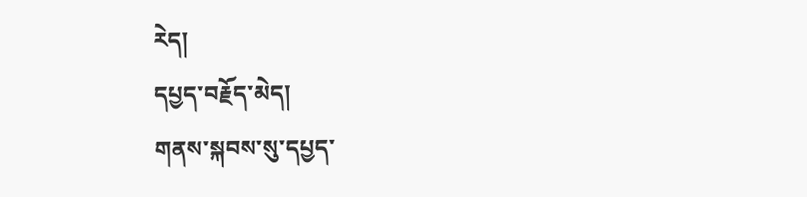རེད།
དཔྱད་བརྗོད་མེད།
གནས་སྐབས་སུ་དཔྱད་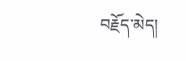བརྗོད་མེད།